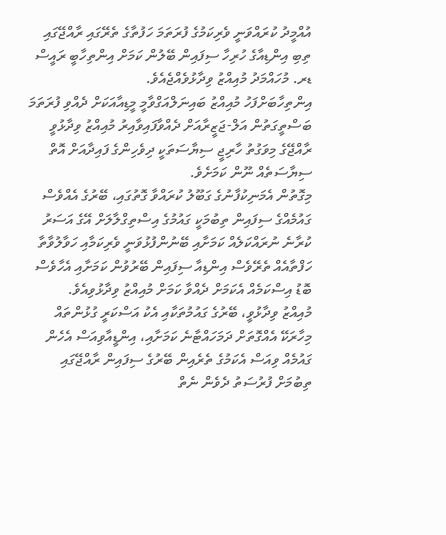އުއްމީދު ކުރައްވަނީ ވެރިކަމުގެ ފުރަތަމަ ހަފުތާގެ ތެރޭގައި ރާއްޖޭގައި ތިބި އިންޑިއާގެ ހުރިހާ ސިފައިން ބޭލުން ކަމަށް އިންތިހާބީ ރައީސް ޑރ. މުހައްމަދު މުއިއްޒު ވިދާޅުވެއްޖެއެވެ.
އިންތިހާބަށްފަހު މުއިއްޒު ބައިނަލްއަގްވާމީ މީޑިއާއަކަށް ދެއްވި ފުރަތަމަ ބަސްތީގަތުން އަލް-ޖަޒީރާއަށް ދެއްވާފައިވާއިރު މުއިއްޒު ވިދާޅުވީ ރާއްޖޭގެ މިވަގުތު ހާރިޖީ ސިޔާސަތަކީ ދިވެހިންގެ ފައިދާއަށް އޮތް ސިޔާސަތެއް ނޫން ކަމަށެވެ.
މިގޮތުން އެމަނިކުފާނުގެ ގަބޫލު ކުރައްވާ ގޮތުގައި، ބޭރުގެ އެއްވެސް ގައުމެއްގެ ސިފައިން ތިބުމަކީ ގައުމުގެ އިސްތިގްލާލަށް އޭގެ އަސަރު ކުރާނެ ނުރައްކަލެއް ކަމަށާއި ބޭނުންފުޅުވަނީ ވެރިކަމާއި ހަވާލުވާތާ ހަފްތާއެއް ތެރޭވެސް އިންޑިއާ ސިފައިން ބޭރުވުން ކަމަށާއި އެހާވެސް ބޮޑު އިސްކަމެއް އެކަމަށް ދެއްވާ ކަމަށް މުއިއްޒު ވިދާޅުވިއެވެ.
މުއިއްޒު ވިދާޅުވީ، ބޭރުގެ ގައުމުތަކާއި އެކު އަސްކަރީ ގުޅުންތައް މިހާރަކޭ އެއްގޮތަށް ދަމަހައްޓާނެ ކަމަށާއި، އިންޑީއާވިއަސް އެހެން ގައުމެއް ވިއަސް އެކަމުގެ ތެރެއިން ބޭރުގެ ސިފައިން ރާއްޖޭގައި ތިބުމަށް ފުރުސަތު ދެވެން ނެތް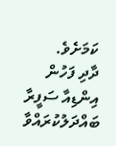ކަމަށެވެ.
ދާދި ފަހުން އިންޑިއާ ސަފީރާ ބައްދަލުކުރައްވާ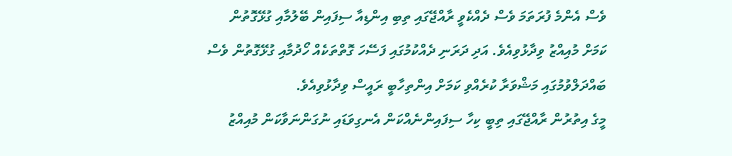ވެސް އެންމެ ފުރަތަމަ ވެސް ދެއްކެވީ ރާއްޖޭގައި ތިބި އިންޑިއާ ސިފައިން ބޭލުމާއި ގުޅޭގޮތުން ކަމަށް މުއިއްޒު ވިދާޅުވިއެވެ. އަދި ދަރަނި ދެއްކުމުގައި ފަސޭހަ ގޮތްތަކެއް ހޯދުމާއި ގުޅޭގޮތުން ވެސް ބައްދަލްވުމުގައި މަޝްވަރާ ކުރެއްވި ކަމަށް އިންތިހާބީ ރައީސް ވިދާޅުވިއެވެ.
މީގެ އިތުރުން ރާއްޖޭގައި ތިބީ ކިހާ ސިފައިންނެއްކަން އެނގިވަޑައި ނުގަންނަވާކަން މުއިއްޒު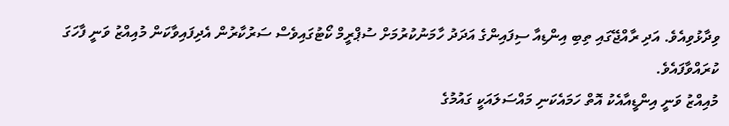ވިދާޅުވިއެވެ. އަދި ރާއްޖޭގައި ތިބި އިންޑިއާ ސިފައިންގެ އަދަދު ހާމަނުކުރުމަށް ސުޕްރީމް ކޯޓުގައިވެސް ސަރުކާރުން އެދިފައިވާކަން މުއިއްޒު ވަނީ ފާހަގަ ކުރައްވާފައެވެ.
މުއިއްޒު ވަނީ އިންޑީއާއެކު އޮތް ހަމައެކަނި މައްސަލައަކީ ގައުމުގެ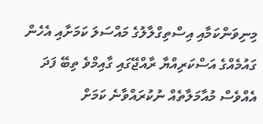މިނިވަންކަމާއި އިސްތިގްލާލުގެ މައްސަލަ ކަމަށާއި އެހެން ގައުމެއްގެ އަސްކަރިއްޔާ ރާއްޖޭގައި ގާއިމްވެ ތިބޭ ފަދަ އެއްވެސް މުއާމަލާތެއް ނުކުރައްވާނެ ކަމަށް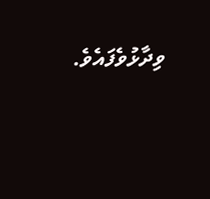ވިދާޅުވެފައެވެ.